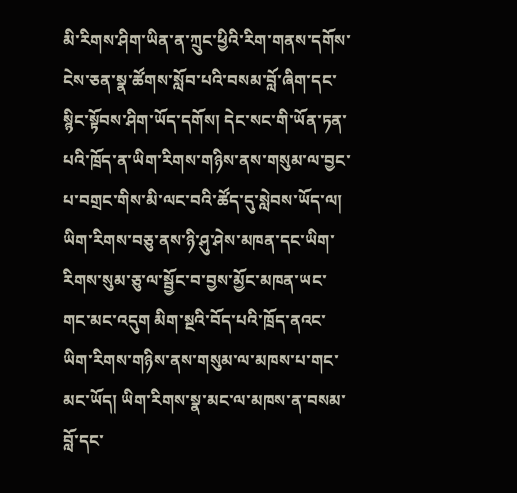མི་རིགས་ཤིག་ཡིན་ན་ཀྲུང་ཕྱིའི་རིག་གནས་དགོས་ངེས་ཅན་སྣ་ཚོགས་སློབ་པའི་བསམ་བློ་ཞིག་དང་སྙིང་སྟོབས་ཤིག་ཡོད་དགོས། དེང་སང་གི་ཡོན་ཏན་པའི་ཁྲོད་ན་ཡིག་རིགས་གཉིས་ནས་གསུམ་ལ་བྱང་པ་བགྲང་གིས་མི་ལང་བའི་ཚོད་དུ་སླེབས་ཡོད་ལ། ཡིག་རིགས་བཅུ་ནས་ཉི་ཤུ་ཤེས་མཁན་དང་ཡིག་རིགས་སུམ་ཅུ་ལ་སྦྱོང་བ་བྱས་མྱོང་མཁན་ཡང་གང་མང་འདུག མིག་སྔའི་བོད་པའི་ཁྲོད་ནའང་ཡིག་རིགས་གཉིས་ནས་གསུམ་ལ་མཁས་པ་གང་མང་ཡོད། ཡིག་རིགས་སྣ་མང་ལ་མཁས་ན་བསམ་བློ་དང་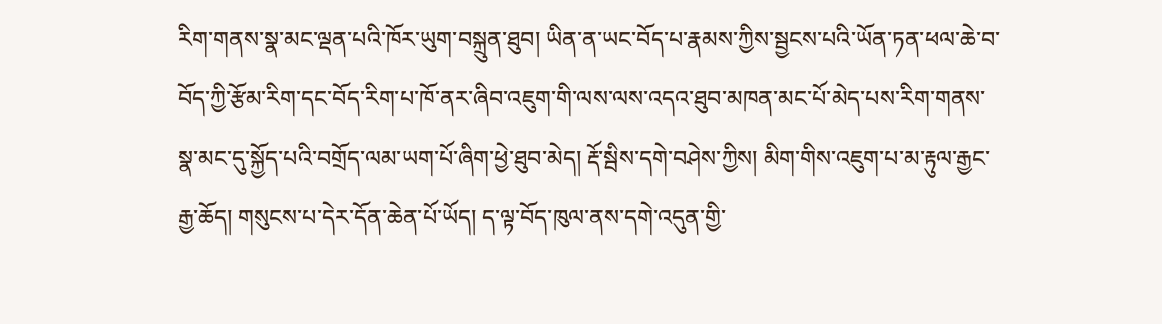རིག་གནས་སྣ་མང་ལྡན་པའི་ཁོར་ཡུག་བསྐྲུན་ཐུབ། ཡིན་ན་ཡང་བོད་པ་རྣམས་ཀྱིས་སྦྱངས་པའི་ཡོན་ཏན་ཕལ་ཆེ་བ་བོད་ཀྱི་རྩོམ་རིག་དང་བོད་རིག་པ་ཁོ་ནར་ཞིབ་འཇུག་གི་ལས་ལས་འདའ་ཐུབ་མཁན་མང་པོ་མེད་པས་རིག་གནས་སྣ་མང་དུ་སྐྱོད་པའི་བགྲོད་ལམ་ཡག་པོ་ཞིག་ཕྱེ་ཐུབ་མེད། རྡོ་སྦིས་དགེ་བཤེས་ཀྱིས། མིག་གིས་འཇུག་པ་མ་རྟུལ་རྒྱང་རྒྱ་ཆོད། གསུངས་པ་དེར་དོན་ཆེན་པོ་ཡོད། ད་ལྟ་བོད་ཁུལ་ནས་དགེ་འདུན་གྱི་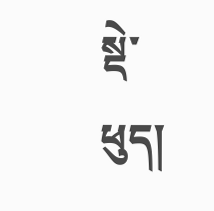སྡེ་ཕུད།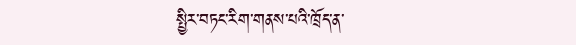སྤྱིར་བཏང་རིག་གནས་པའི་ཁྲོད་ན་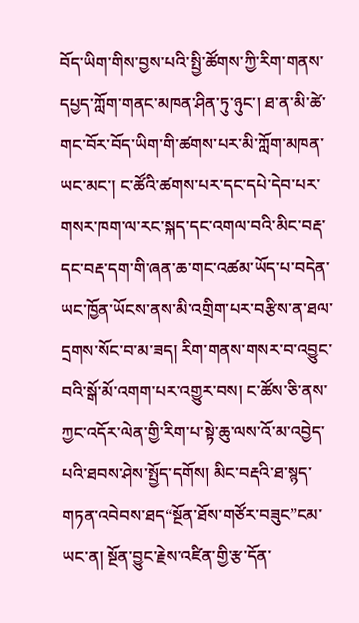བོད་ཡིག་གིས་བྱས་པའི་སྤྱི་ཚོགས་ཀྱི་རིག་གནས་དཔྱད་ཀློག་གནང་མཁན་ཤིན་ཏུ་ཉུང་། ཐ་ན་མི་ཚེ་གང་བོར་བོད་ཡིག་གི་ཚགས་པར་མི་ཀློག་མཁན་ཡང་མང་། ང་ཚོའི་ཚགས་པར་དང་དཔེ་དེབ་པར་གསར་ཁག་ལ་རང་སྐད་དང་འགལ་བའི་མིང་བརྡ་དང་བརྡ་དག་གི་ཞན་ཆ་གང་འཚམ་ཡོད་པ་བདེན་ཡང་ཁྱོན་ཡོངས་ནས་མི་འགྲིག་པར་བརྩིས་ན་ཐལ་དྲགས་སོང་བ་མ་ཟད། རིག་གནས་གསར་བ་འབྱུང་བའི་སྒོ་མོ་འགག་པར་འགྱུར་བས། ང་ཚོས་ཅི་ནས་ཀྱང་འདོར་ལེན་གྱི་རིག་པ་སྟེ་ཆུ་ལས་འོ་མ་འབྱེད་པའི་ཐབས་ཤེས་སྤྱོད་དགོས། མིང་བརྡའི་ཐ་སྙད་གཏན་འབེབས་ཐད“སྔོན་ཐོས་གཙོར་བཟུང”ངམ་ཡང་ན། སྔོན་བྱུང་རྗེས་འཛིན་གྱི་རྩ་དོན་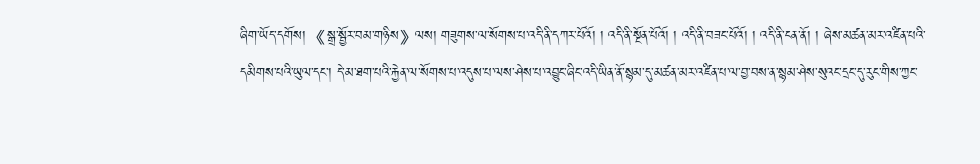ཞིག་ཡོད་དགོས། 《སྒྲ་སྦྱོར་བམ་གཉིས》ལས། གཟུགས་ལ་སོགས་པ་འདི་ནི་དཀར་པོའོ། ། འདི་ནི་སྔོན་པོའོ། ། འདི་ནི་བཟང་པོའོ། ། འདི་ནི་ངན་ནོ། ། ཞེས་མཚན་མར་འཛིན་པའི་དམིགས་པའི་ཡུལ་དང་། དེ་མ་ཐག་པའི་རྐྱེན་ལ་སོགས་པ་འདུས་པ་ལས་ཤེས་པ་འབྱུང་ཞིང་འདི་ཡིན་ནོ་སྙམ་དུ་མཚན་མར་འཛིན་པ་ལ་བྱ་བས་ན་སྙམ་ཤེས་སུའང་དྲང་དུ་རུང་གིས་ཀྱང་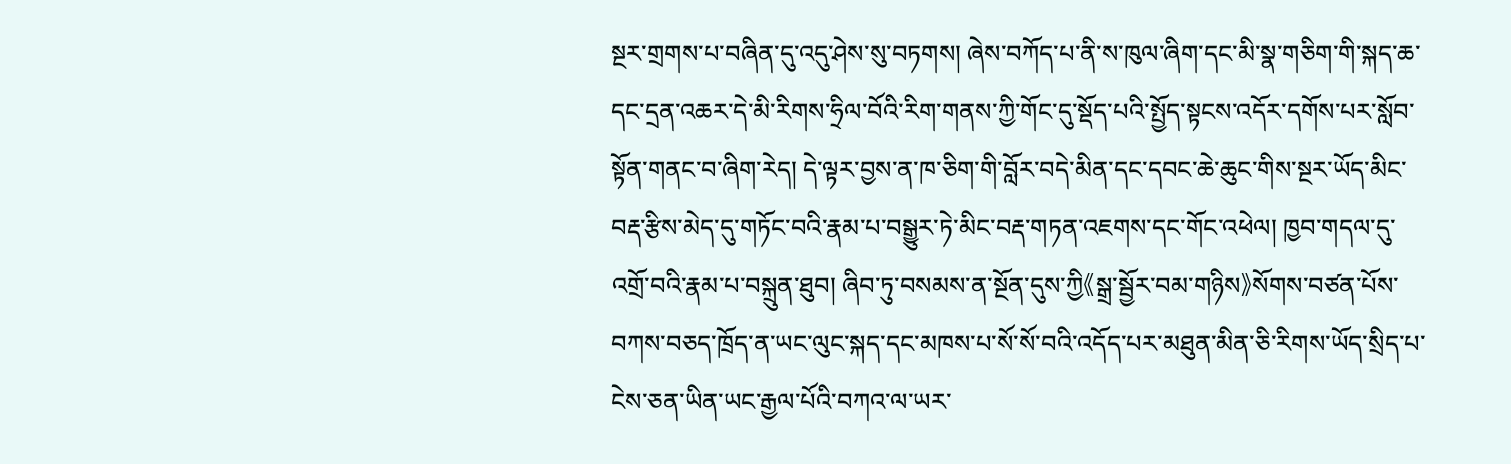སྔར་གྲགས་པ་བཞིན་དུ་འདུ་ཤེས་སུ་བཏགས། ཞེས་བཀོད་པ་ནི་ས་ཁུལ་ཞིག་དང་མི་སྣ་གཅིག་གི་སྐད་ཆ་དང་དྲན་འཆར་དེ་མི་རིགས་ཧྲིལ་བོའི་རིག་གནས་ཀྱི་གོང་དུ་སྡོད་པའི་སྤྱོད་སྟངས་འདོར་དགོས་པར་སློབ་སྟོན་གནང་བ་ཞིག་རེད། དེ་ལྟར་བྱས་ན་ཁ་ཅིག་གི་བློར་བདེ་མིན་དང་དབང་ཆེ་ཆུང་གིས་སྔར་ཡོད་མིང་བརྡ་རྩིས་མེད་དུ་གཏོང་བའི་རྣམ་པ་བསྒྱུར་ཏེ་མིང་བརྡ་གཏན་འཇགས་དང་གོང་འཕེལ། ཁྱབ་གདལ་དུ་འགྲོ་བའི་རྣམ་པ་བསྐྲུན་ཐུབ། ཞིབ་ཏུ་བསམས་ན་སྔོན་དུས་ཀྱི《སྒྲ་སྦྱོར་བམ་གཉིས》སོགས་བཙན་པོས་བཀས་བཅད་ཁྲོད་ན་ཡང་ལུང་སྐད་དང་མཁས་པ་སོ་སོ་བའི་འདོད་པར་མཐུན་མིན་ཅི་རིགས་ཡོད་སྲིད་པ་ངེས་ཅན་ཡིན་ཡང་རྒྱལ་པོའི་བཀའ་ལ་ཡར་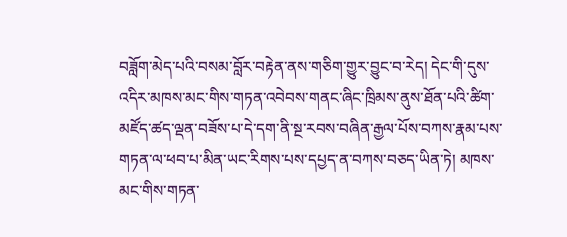བཟློག་མེད་པའི་བསམ་བློར་བརྟེན་ནས་གཅིག་གྱུར་བྱུང་བ་རེད། དེང་གི་དུས་འདིར་མཁས་མང་གིས་གཏན་འབེབས་གནང་ཞིང་ཁྲིམས་ནུས་ཐོན་པའི་ཚིག་མཛོད་ཚད་ལྡན་བཟོས་པ་དེ་དག་ནི་སྔ་རབས་བཞིན་རྒྱལ་པོས་བཀས་རྣམ་པས་གཏན་ལ་ཕབ་པ་མིན་ཡང་རིགས་པས་དཔྱད་ན་བཀས་བཅད་ཡིན་ཏེ། མཁས་མང་གིས་གཏན་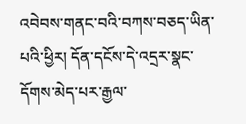འབེབས་གནང་བའི་བཀས་བཅད་ཡིན་པའི་ཕྱིར། དོན་དངོས་དེ་འདྲར་སྣང་དོགས་མེད་པར་རྒྱལ་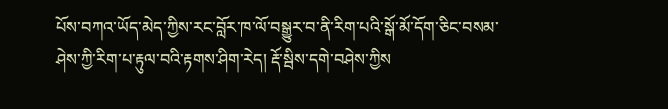པོས་བཀའ་ཡོད་མེད་ཀྱིས་རང་བློར་ཁ་ལོ་བསྒྱུར་བ་ནི་རིག་པའི་སྒོ་མོ་དོག་ཅིང་བསམ་ཤེས་ཀྱི་རིག་པ་རྟུལ་བའི་རྟགས་ཤིག་རེད། རྡོ་སྦིས་དགེ་བཤེས་ཀྱིས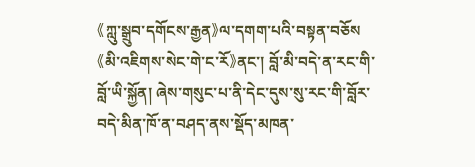《ཀླུ་སྒྲུབ་དགོངས་རྒྱན》ལ་དགག་པའི་བསྟན་བཅོས《མི་འཇིགས་སེང་གེ་ང་རོ》ནང་། བློ་མི་བདེ་ན་རང་གི་བློ་ཡི་སྐྱོན། ཞེས་གསུང་པ་ནི་དེང་དུས་སུ་རང་གི་བློར་བདེ་མིན་ཁོ་ན་བཤད་ནས་སྡོད་མཁན་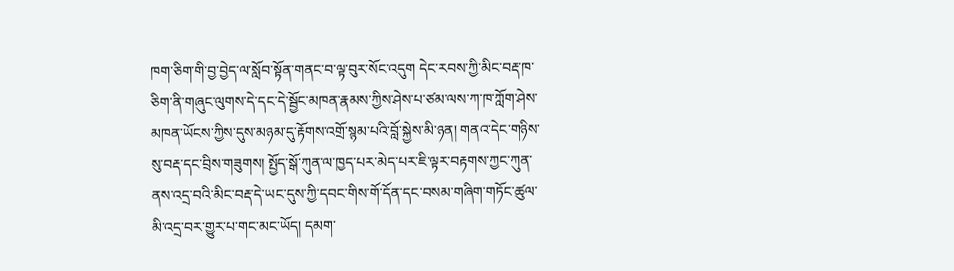ཁག་ཅིག་གི་བྱ་བྱེད་ལ་སློབ་སྟོན་གནང་བ་ལྟ་བུར་སོང་འདུག དེང་རབས་ཀྱི་མིང་བརྡ་ཁ་ཅིག་ནི་གཞུང་ལུགས་དེ་དང་དེ་སྦྱོང་མཁན་རྣམས་ཀྱིས་ཤེས་པ་ཙམ་ལས་ཀ་ཁ་ཀློག་ཤེས་མཁན་ཡོངས་ཀྱིས་དུས་མཉམ་དུ་རྟོགས་འགྲོ་སྙམ་པའི་བློ་སྐྱེས་མི་ཉན། གནའ་དེང་གཉིས་སུ་བརྡ་དང་བྲིས་གཟུགས། སྤྱོད་སྒོ་ཀུན་ལ་ཁྱད་པར་མེད་པར་ཇི་ལྟར་བརྟགས་ཀྱང་ཀུན་ནས་འདྲ་བའི་མིང་བརྡ་དེ་ཡང་དུས་ཀྱི་དབང་གིས་གོ་དོན་དང་བསམ་གཞིག་གཏོང་ཚུལ་མི་འདྲ་བར་གྱུར་པ་གང་མང་ཡོད། དམག་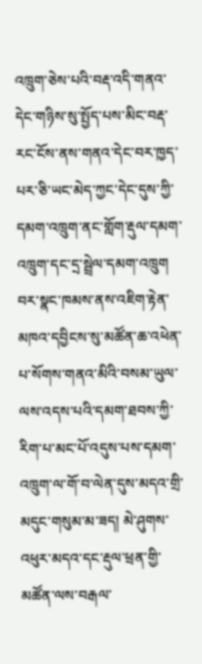འཁྲུག་ཅེས་པའི་བརྡ་འདི་གནའ་དེང་གཉིས་སུ་སྤྱོད་པས་མིང་བརྡ་རང་ངོས་ནས་གནའ་དེང་བར་ཁྱད་པར་ཅི་ཡང་མེད་ཀྱང་དེང་དུས་ཀྱི་དམག་འཁྲུག་ནང་གློག་རྡུལ་དམག་འཁྲུག་དང་དྲ་སྦྲེལ་དམག་འཁྲུག བར་སྣང་ཁམས་ནས་འཇིག་རྟེན་མཁའ་དབྱིངས་སུ་མཚོན་ཆ་འཕེན་པ་སོགས་གནའ་མིའི་བསམ་ཡུལ་ལས་འདས་པའི་དམག་ཐབས་ཀྱི་རིག་པ་མང་པོ་འདུས་པས་དམག་འཁྲུག་ལ་གོ་བ་ལེན་དུས་མདའ་གྲི་མདུང་གསུམ་མ་ཟད། མེ་ཤུགས་འཕུར་མདའ་དང་རྡུལ་ཕྲན་གྱི་མཚོན་ལས་བརྒལ་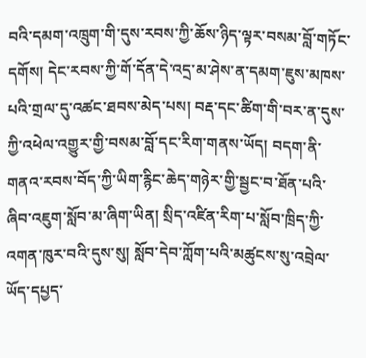བའི་དམག་འཁྲུག་གི་དུས་རབས་ཀྱི་ཆོས་ཉིད་ལྟར་བསམ་བློ་གཏོང་དགོས། དེང་རབས་ཀྱི་གོ་དོན་དེ་འདྲ་མ་ཤེས་ན་དམག་ཇུས་མཁས་པའི་གྲལ་དུ་འཚང་ཐབས་མེད་པས། བརྡ་དང་ཚིག་གི་བར་ན་དུས་ཀྱི་འཕེལ་འགྱུར་གྱི་བསམ་བློ་དང་རིག་གནས་ཡོད། བདག་ནི་གནའ་རབས་བོད་ཀྱི་ཡིག་རྙིང་ཆེད་གཉེར་གྱི་སྦྱང་བ་ཐོན་པའི་ཞིབ་འཇུག་སློབ་མ་ཞིག་ཡིན། སྲིད་འཛིན་རིག་པ་སློབ་ཁྲིད་ཀྱི་འགན་ཁུར་བའི་དུས་སུ། སློབ་དེབ་ཀློག་པའི་མཚུངས་སུ་འབྲེལ་ཡོད་དཔྱད་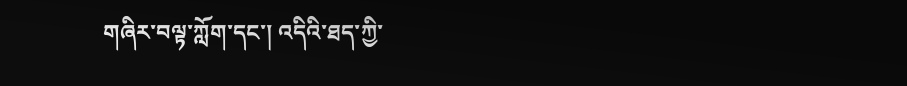གཞིར་བལྟ་ཀློག་དང་། འདིའི་ཐད་ཀྱི་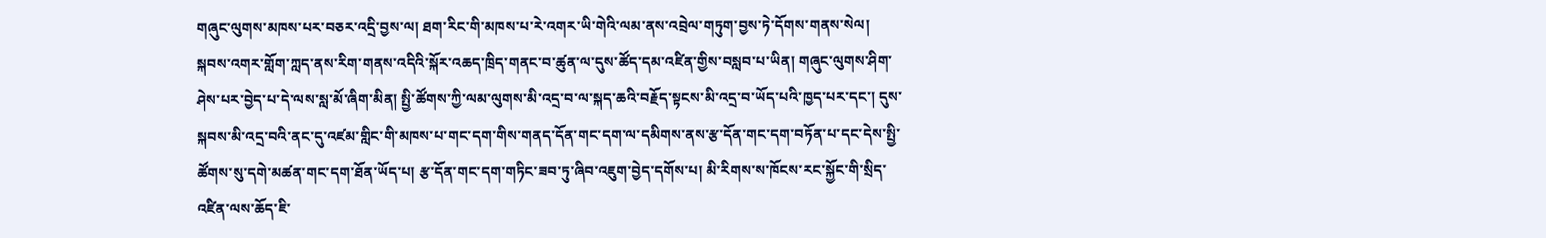གཞུང་ལུགས་མཁས་པར་བཅར་འདྲི་བྱས་ལ། ཐག་རིང་གི་མཁས་པ་རེ་འགར་ཡི་གེའི་ལམ་ནས་འབྲེལ་གཏུག་བྱས་ཏེ་དོགས་གནས་སེལ། སྐབས་འགར་གློག་ཀླད་ནས་རིག་གནས་འདིའི་སྐོར་འཆད་ཁྲིད་གནང་བ་ཚུན་ལ་དུས་ཚོད་དམ་འཛིན་གྱིས་བསླབ་པ་ཡིན། གཞུང་ལུགས་ཤིག་ཤེས་པར་བྱེད་པ་དེ་ལས་སླ་མོ་ཞིག་མིན། སྤྱི་ཚོགས་ཀྱི་ལམ་ལུགས་མི་འདྲ་བ་ལ་སྐད་ཆའི་བརྗོད་སྟངས་མི་འདྲ་བ་ཡོད་པའི་ཁྱད་པར་དང་། དུས་སྐབས་མི་འདྲ་བའི་ནང་དུ་འཛམ་གླིང་གི་མཁས་པ་གང་དག་གིས་གནད་དོན་གང་དག་ལ་དམིགས་ནས་རྩ་དོན་གང་དག་བཏོན་པ་དང་དེས་སྤྱི་ཚོགས་སུ་དགེ་མཚན་གང་དག་ཐོན་ཡོད་པ། རྩ་དོན་གང་དག་གཏིང་ཟབ་ཏུ་ཞིབ་འཇུག་བྱེད་དགོས་པ། མི་རིགས་ས་ཁོངས་རང་སྐྱོང་གི་སྲིད་འཛིན་ལས་ཆོད་ཇི་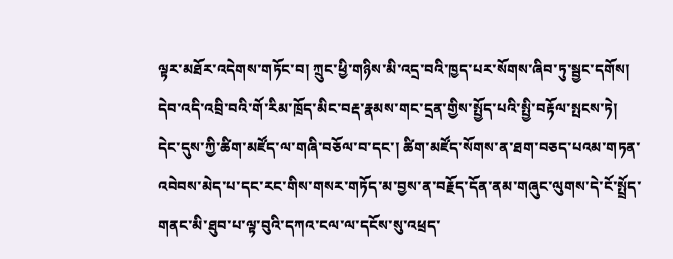ལྟར་མཐོར་འདེགས་གཏོང་བ། ཀྲུང་ཕྱི་གཉིས་མི་འདྲ་བའི་ཁྱད་པར་སོགས་ཞིབ་ཏུ་སྦྱང་དགོས། དེབ་འདི་འབྲི་བའི་གོ་རིམ་ཁྲོད་མིང་བརྡ་རྣམས་གང་དྲན་གྱིས་སྤྱོད་པའི་སྤྱི་བརྟོལ་སྤངས་ཏེ། དེང་དུས་ཀྱི་ཚིག་མཛོད་ལ་གཞི་བཅོལ་བ་དང་། ཚིག་མཛོད་སོགས་ན་ཐག་བཅད་པའམ་གཏན་འབེབས་མེད་པ་དང་རང་གིས་གསར་གཏོད་མ་བྱས་ན་བརྗོད་དོན་ནམ་གཞུང་ལུགས་དེ་ངོ་སྤྲོད་གནང་མི་ཐུབ་པ་ལྟ་བུའི་དཀའ་ངལ་ལ་དངོས་སུ་འཕྲད་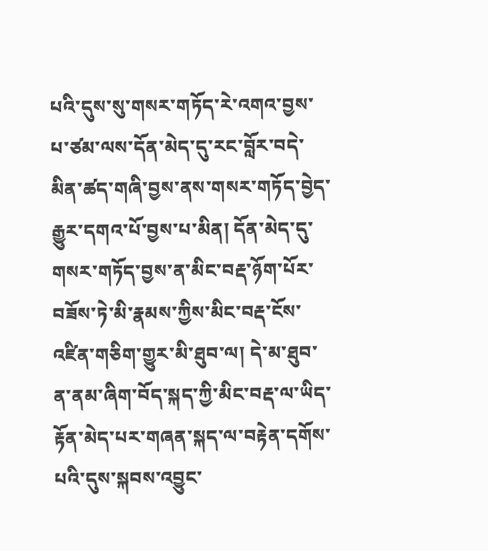པའི་དུས་སུ་གསར་གཏོད་རེ་འགའ་བྱས་པ་ཙམ་ལས་དོན་མེད་དུ་རང་བློར་བདེ་མིན་ཚད་གཞི་བྱས་ནས་གསར་གཏོད་བྱེད་རྒྱུར་དགའ་པོ་བྱས་པ་མིན། དོན་མེད་དུ་གསར་གཏོད་བྱས་ན་མིང་བརྡ་ཉོག་པོར་བཟོས་ཏེ་མི་རྣམས་ཀྱིས་མིང་བརྡ་ངོས་འཛིན་གཅིག་གྱུར་མི་ཐུབ་ལ། དེ་མ་ཐུབ་ན་ནམ་ཞིག་བོད་སྐད་ཀྱི་མིང་བརྡ་ལ་ཡིད་རྟོན་མེད་པར་གཞན་སྐད་ལ་བརྟེན་དགོས་པའི་དུས་སྐབས་འབྱུང་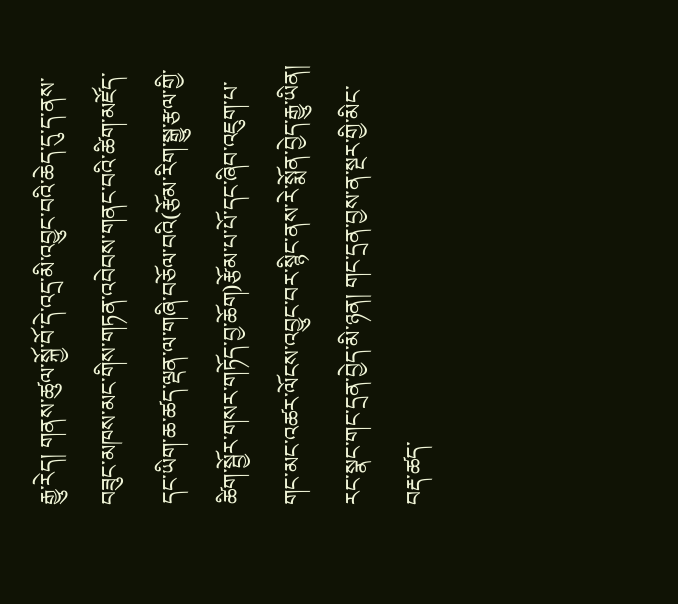རྒྱུ་རེད། གནས་ཚུལ་སྐྱོ་བོ་དེ་འདྲ་མི་འབྱུང་བའི་ཆེད་དུ་ད་ནས་བཟུང་མཁས་མང་གིས་གཏན་འབེབས་གནང་བའི་ཚིག་མཛོད་དང་ཡིག་ཆ་ཚད་ལྡན་ལ་གཞི་བཅོལ་བའི(རྩོམ་རིག་སྒྱུ་རྩལ་གྱི་ཚིག་སྦྱོར་གསར་གཏོད་བྱ་ཆོག)རྩོམ་པ་པོ་དང་ཞིབ་འཇུག་པ་གང་མང་འཚར་ལོངས་འབྱུང་བར་སྙིང་ནས་རེ་སྨོན་བྱེད་རྒྱུ་ཡིན། རང་སྣང་གང་དྲན་བྱེད་མི་ཉན། གང་དྲན་བྱས་ན་སྔར་གྱི་མིང་བརྡ་ཚད་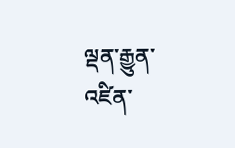ལྡན་རྒྱུན་འཛིན་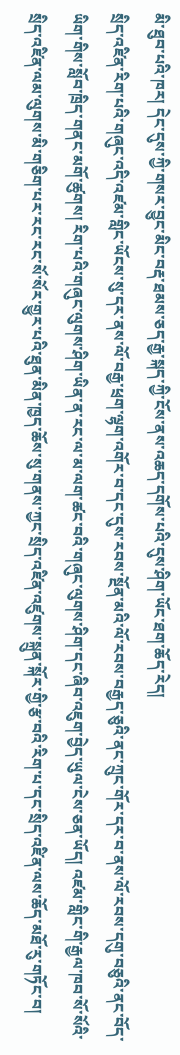མི་ཐུབ་པའི་ཁར། དེང་དུས་ཀྱི་གསར་བྱུང་མིང་བརྡ་ཐམས་ཅད་རྒྱ་སྐད་ཀྱི་ངོས་ནས་འཆད་དགོས་པའི་དུས་ཤིག་ཡོང་ཐག་ཆོད་རེད།
སྲིད་འཛིན་རིག་པའི་གཞུང་འདི་འཛམ་གླིང་ཡོངས་སུ་དར་ནས་ལོ་བརྒྱ་ཕྲག་ལྷག་འགོར་བ་དང་དུས་རབས་སྔོན་མའི་ལོ་རབས་བརྒྱད་ཅུའི་ནང་ཀྲུང་གོར་དར་བ་ནས་ལོ་རབས་དགུ་བཅུའི་ནང་བོད་ཡིག་གིས་སློབ་ཁྲིད་གནང་མགོ་ཚུགས། རིག་པའི་གཞུང་ལུགས་ཤིག་ཡིན་ན་རང་ལ་མ་ལག་ཚང་བའི་གཞུང་ལུགས་ཤིག་དང་ཞིབ་འཇུག་བྱེད་ཡུལ་ངེས་ཅན་ཡོད། འཛམ་གླིང་གི་རྒྱལ་ཁབ་སོ་སོའི་སྲིད་འཛིན་ལམ་ལུགས་མི་གཅིག་པར་རང་རང་སོ་སོར་གྱུར་པའི་ཐུན་མིན་ཁྱད་ཆོས་སུ་གནས་ཀྱང་སྲིད་འཛིན་འཛུགས་སྐྲུན་སྐོར་གྱི་རྩ་བའི་རིག་པ་དང་སྲིད་འཛིན་ལས་ཆོད་མཐོ་རུ་གཏོང་བ།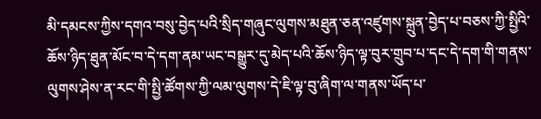མི་དམངས་ཀྱིས་དགའ་བསུ་བྱེད་པའི་སྲིད་གཞུང་ལུགས་མཐུན་ཅན་འཛུགས་སྐྲུན་བྱེད་པ་བཅས་ཀྱི་སྤྱིའི་ཆོས་ཉིད་ཐུན་མོང་བ་དེ་དག་ནམ་ཡང་བསྒྱུར་དུ་མེད་པའི་ཆོས་ཉིད་ལྟ་བུར་གྲུབ་པ་དང་དེ་དག་གི་གནས་ལུགས་ཤེས་ན་རང་གི་སྤྱི་ཚོགས་ཀྱི་ལམ་ལུགས་དེ་ཇི་ལྟ་བུ་ཞིག་ལ་གནས་ཡོད་པ་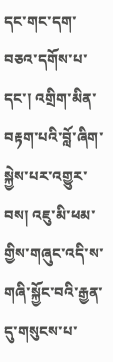དང་གང་དག་བཅའ་དགོས་པ་དང་། འགྲིག་མིན་བརྟག་པའི་བློ་ཞིག་སྐྱེས་པར་འགྱུར་བས། འཇུ་མི་ཕམ་གྱིས་གཞུང་འདི་ས་གཞི་སྐྱོང་བའི་རྒྱན་དུ་གསུངས་པ་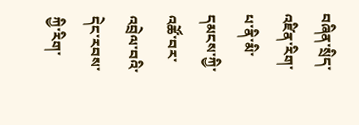བཞིན་སྲིད་འཛིན་རིག་པ་ནི་མི་དམངས་ཀྱི་འཚོ་བར་འབྲེལ་བའི་དེང་རབས་ཀྱི་རིག་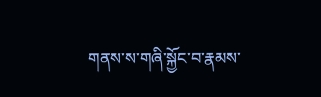གནས་ས་གཞི་སྐྱོང་བ་རྣམས་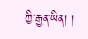ཀྱི་རྒྱན་ཡིན། །